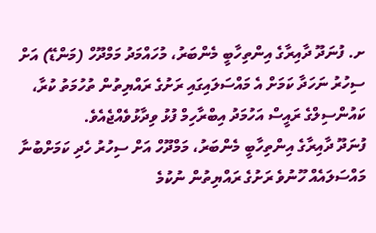ށ. ފުނަދޫ ދާއިރާގެ އިންތިހާބީ މެންބަރު، މުހައްމަދު މަމްދޫހް (މަންޑޭ) އަށް ސިހުރު ނަހަދާ ކަމަށް އެ މައްސަލައިގައި ރަށުގެ ރައްޔިތުން ތުހުމަތު ކުރާ، ކައުންސިލްގެ ރައީސް އަހުމަދު އިބްރާހިމް ފުޅު ވިދާޅުވެއްޖެއެވެ.
ފުނަދޫ ދާއިރާގެ އިންތިހާބީ މެންބަރު، މަމްދޫހް އަށް ސިހުރު ހެދި ކަމަށްބުނާ މައްސަލައެއް ހޫނުވެ ރަށުގެ ރައްޔިތުން ނުކުމެ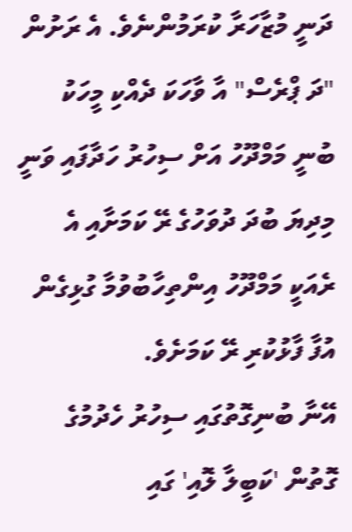ދަނީ މުޒާހަރާ ކުރަމުންނެވެ. އެ ރަށުން "ދަ ޕްރެސް" އާ ވާހަކަ ދެއްކި މީހަކު ބުނީ މަމްދޫހު އަށް ސިހުރު ހަދާފައި ވަނީ މިދިޔަ ބުދަ ދުވަހުގެ ރޭ ކަމަށާއި އެ ރެއަކީ މަމްދޫހު އިންތިހާބުވުމާ ގުޅިގެން އުފާ ފާޅުކުރި ރޭ ކަމަށެވެ.
އޭނާ ބުނިގޮތުގައި ސިހުރު ހެދުމުގެ ގޮތުން 'ކަބީލާ ލޮއި' ގައި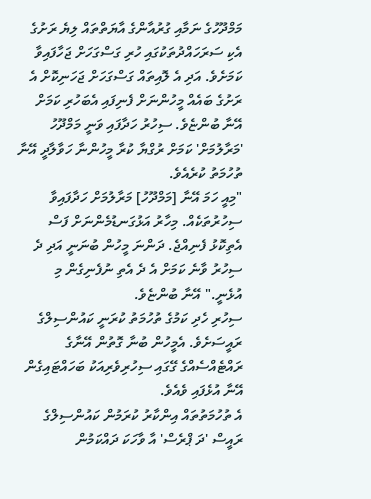މަމްދޫހުގެ ނަމާއި ގުރުއާންގެ އާޔަތްތައް ލިޔެ ރަށުގެ އެކި ސަރަހައްދުތަކުގައި ހުރި ގަސްގަހަށް ޖަހާފައިވާ ކަމަށެވެ. އަދި އެ ލޮއިތައް ގަސްގަހަށް ޖަހަނިކޮށް އެ ރަށުގެ ބައެއް މީހުންނަށް ފެނިފައި އެބަހުރި ކަމަށް އޭނާ ބުންޏެވެ. ސިހުރު ހަދާފައި ވަނީ މަމްދޫހު 'މަރާލުމަށް' ކަމަށް ރުގްޔާ ކުރާ މީހުންނާ ހަވާލާދީ އޭނާ ތުހުމަތު ކުރެއެވެ.
"މިއީ ހަމަ އޭނާ [މަމްދޫހު] މަރާލުމަށް ހަދާފައިވާ ސިހުރުތަކެއް. މިހާރު އަޅުގަނޑުމެންނަށް ފަސް އެތިކޮޅު ފެނިއްޖެ. ދަންނަ މީހުން ބުނަނީ އަދި ދެ ސިހުރު ވާނެ ކަމަށް އެ ދެ އެތި ނުފެނިގެން މި އުޅެނީ." އޭނާ ބުންޏެވެ.
ސިހުރި ހެދި ކަމުގެ ތުހުމަތު ކުރަނީ ކައުންސިލްގެ ރައީސަށެވެ. އެމީހުން ބުނާ ގޮތުން އޭނާގެ ރައްޓެއްސެއްގެ ގޭގައި ސިހުރިވެރިއަކު ބަހައްޓައިގެން އޭނާ އުޅެފައި ވެއެވެ.
އެ ތުހުމަތުތައް އިންކާރު ކުރަމުން ކައުންސިލްގެ ރައީސް 'ދަ ޕްރެސް' އާ ވާހަކަ ދައްކަމުން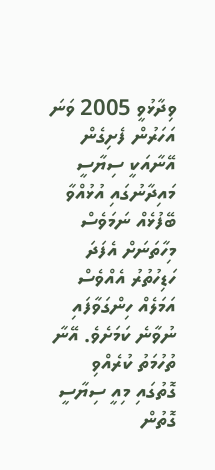ވިދާޅުވީ 2005 ވަނަ އަހަރުން ފެށިގެން އޭނާއަކީ ސިޔާސީ މައިދާނުގައި އުޅުއްވާ ބޭފުޅެއް ނަމަވެސް މިހާތަނަށް އެފަދަ ހަޑިހުތުރު އެއްވެސް އަމަލެއް ހިންގަވާފައި ނުވާނެ ކަމަށެވެ. އޭނާ ތުހުމަތު ކުރެއްވި ގޮތުގައި މިއީ ސިޔާސީ ގޮތުން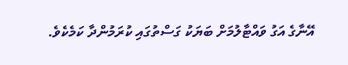އޭނާގެ އަގު ވައްޓާލުމަށް ބަޔަކު ގަސްތުގައި ކުރަމުންދާ ކަމެކެވެ.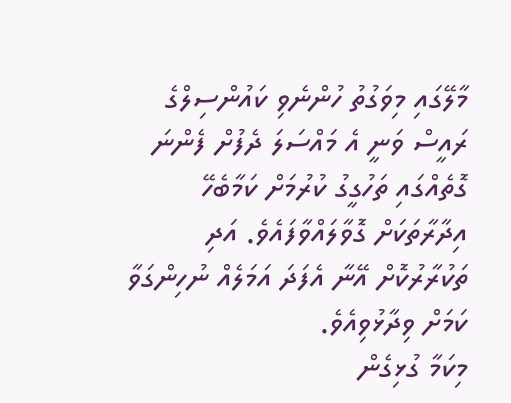މާލޭގައި މިވަގުތު ހުންނެވި ކައުންސިލްގެ ރައީސް ވަނީ އެ މައްސަލަ ދެފުށް ފެންނަ ގޮތެއްގައި ތަހުގީގު ކުރުމަށް ކަމާބެހޭ އިދާރާތަކަށް ގޮވާލައްވާފައެވެ. އަދި ތަކުރާރުކޮށް އޭނާ އެފަދަ އަމަލެއް ނުހިންގަވާ ކަމަށް ވިދާޅުވިއެވެ.
މިކަމާ ގުޅިގެން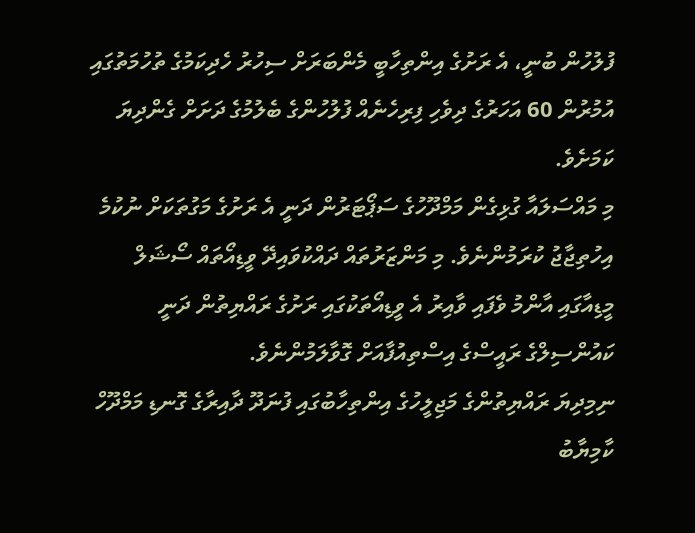ފުލުހުން ބުނީ، އެ ރަށުގެ އިންތިހާބީ މެންބަރަށް ސިހުރު ހެދިކަމުގެ ތުހުމަތުގައި އުމުރުން 60 އަހަރުގެ ދިވެހި ފިރިހެނެއް ފުލުހުންގެ ބެލުމުގެ ދަށަށް ގެންދިޔަ ކަމަށެވެ.
މި މައްސަލައާ ގުޅިގެން މަމްދޫހުގެ ސަޕޯޓަރުން ދަނީ އެ ރަށުގެ މަގުތަކަށް ނުކުމެ އިހުތިޖާޖު ކުރަމުންނެވެ. މި މަންޒަރުތައް ދައްކުވައިދޭ ވީޑިއޯތައް ސޯޝަލް މީޑިއާގައި އާންމު ވެފައި ވާއިރު އެ ވީޑިއޯތަކުގައި ރަށުގެ ރައްޔިތުން ދަނީ ކައުންސިލްގެ ރައީސްގެ އިސްތިއުފާއަށް ގޮވާލަމުންނެވެ.
ނިމިދިޔަ ރައްޔިތުންގެ މަޖިލީހުގެ އިންތިހާބުގައި ފުނަދޫ ދާއިރާގެ ގޮނޑި މަމްދޫހް ކާމިޔާބު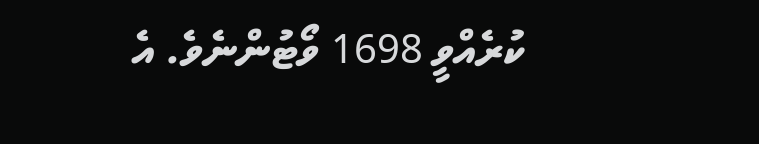ކުރެއްވީ 1698 ވޯޓުންނެވެ. އެ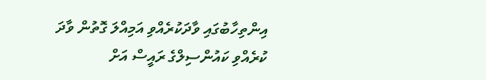އިންތިހާބުގައި ވާދަކުރެއްވި އަމިއްލަ ގޮތުން ވާދަ ކުރެއްވި ކައުންސިލްގެ ރައީސް އަށް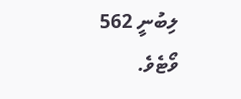ލިބުނީ 562 ވޯޓެވެ.